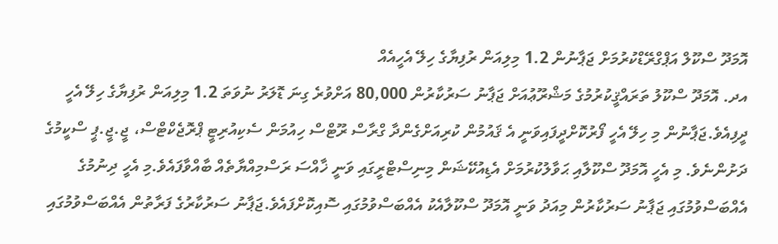އޮމަދޫ ސްކޫލް އަޕްގްރޭޑްކުރުމަށް ޖަޕާނުން 1.2 މިލިއަން ރުފިޔާގެ ހިލޭ އެހީއެއް
އދ. އޮމަދޫ ސްކޫލު ތަރައްޤީކުރުމުގެ މަޝްރޫޢުއަށް ޖަޕާނު ސަރުކާރުން 80,000 އަށްވުރެ ގިނަ ޑޮލަރު ނުވަތަ 1.2 މިލިއަން ރުފިޔާގެ ހިލޭ އެހީ ދީފިއެވެ.ޖަޕާނުން މި ހިލޭ އެހީ ފޯރުކޮށްދީފައިވަނީ އެ ޤައުމުން ކުރިއަށްގެންދާ ގްރާސް ރޫޓްސް ހިއުމަން ސެކިއުރިޓީ ޕްރޮޖެކްޓްސް، ޖީ.ޖީ.ޕީ ސްކީމުގެ ދަށުންނެވެ. މި އެހީ އޮމަދޫ ސްކޫލާއި ޙަވާލުކުރުމަށް އެޑިއުކޭޝަން މިނިސްޓްރީގައި ވަނީ ޚާއްސަ ރަސްމިއްޔާތެއް ބާއްވާފައެވެ.މި އެހީ ދިނުމުގެ އެއްބަސްވުމުގައި ޖަޕާނު ސަރުކާރުން މިއަދު ވަނީ އޮމަދޫ ސްކޫލާއެކު އެއްބަސްވުމުގައި ސޮއިކޮށްފައެވެ.ޖަޕާނު ސަރުކާރުގެ ފަރާތުން އެއްބަސްވުމުގައި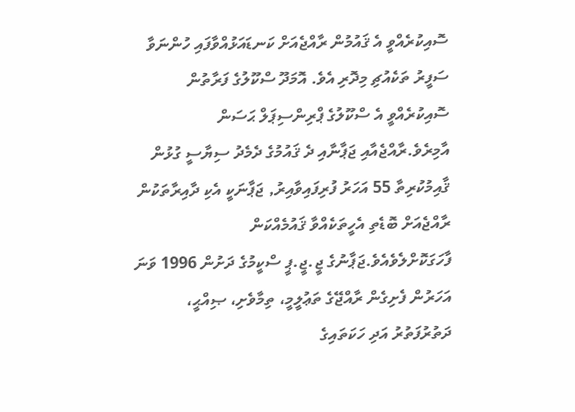ސޮއިކުރެއްވީ އެ ޤައުމުން ރާއްޖެއަށް ކަނޑައަޅުއްވާފައި ހުންނަވާ ސަފީރު ތަކެއުޗި މިދޮރި އެވެ. އޮމަދޫ ސްކޫލުގެ ފަރާތުން ސޮއިކުރެއްވީ އެ ސްކޫލުގެ ޕްރިންސިޕަލް ޙަސަން އާމިރެވެ.ރާއްޖެއާއި ޖަޕާނާއި ދެ ޤައުމުގެ ދެމެދު ސިޔާސީ ގުޅުން ޤާއިމުކުރިތާ 55 އަހަރު ފުރިފައިވާއިރު, ޖަޕާނަކީ އެކި ދާއިރާތަކުން ރާއްޖެއަށް ބޮޑެތި އެހީތަކެއްވާ ޤައުމެއްކަން ފާހަގަކޮށްލެވެއެވެ.ޖަޕާނުގެ ޖީ.ޖީ.ޕީ ސްކީމުގެ ދަށުން 1996 ވަނަ އަހަރުން ފެށިގެން ރާއްޖޭގެ ތަޢުލީމީ، ތިމާވެށި، ޞިއްޙީ، ދަތުރުފަތުރު އަދި ހަކަތައިގެ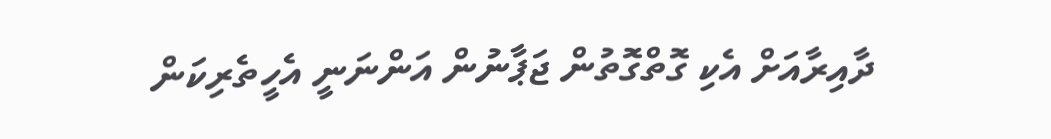ދާއިރާއަށް އެކި ގޮތްގޮތުން ޖަޕާނުން އަންނަނީ އެހީތެރިކަން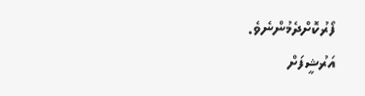ފޯރުކޮށްދެމުންނެވެ.
އަރުޝީފަށް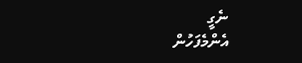ނެގީ
އެންމެފަހުން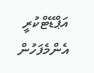އަޕްޑޭޓްކުރީ
އެންމެފަހުން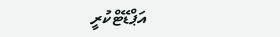އަޕްޑޭޓްކުރީ